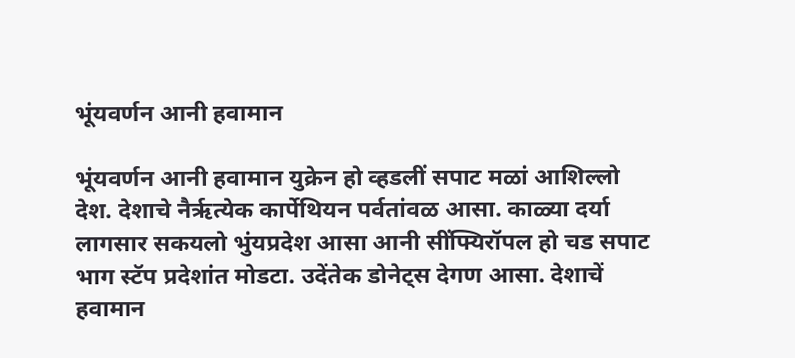भूंयवर्णन आनी हवामान

भूंयवर्णन आनी हवामान युक्रेन हो व्हडलीं सपाट मळां आशिल्लो देश. देशाचे नैर्ऋत्येक कार्पेथियन पर्वतांवळ आसा. काळ्या दर्या लागसार सकयलो भुंयप्रदेश आसा आनी सींफ्यिरॉपल हो चड सपाट भाग स्टॅप प्रदेशांत मोडटा. उदेंतेक डोनेट्स देगण आसा. देशाचें हवामान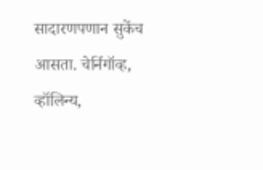सादारणपणान सुकेंच आसता. चेर्निगॉव्ह, व्हॉलिन्य,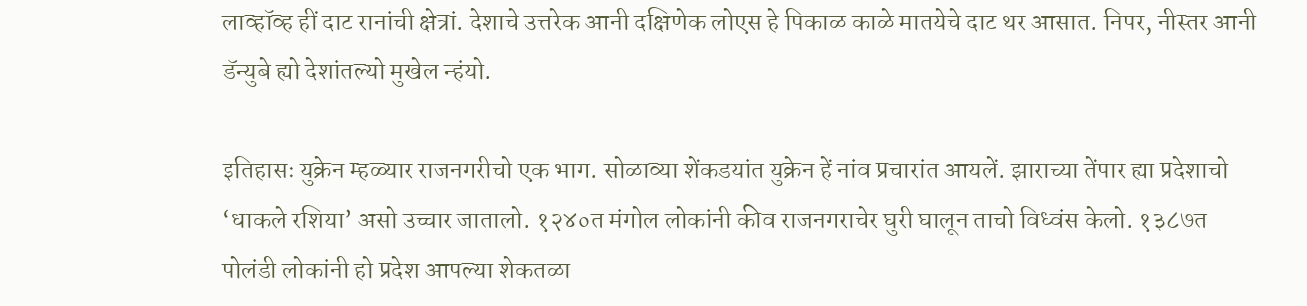लाव्हॉव्ह हीं दाट रानांची क्षेत्रां. देशाचे उत्तरेक आनी दक्षिणेक लोएस हे पिकाळ काळे मातयेचे दाट थर आसात. निपर, नीस्तर आनी डॅन्युबे ह्यो देशांतल्यो मुखेल न्हंयो.

इतिहासः युक्रेन म्हळ्यार राजनगरीचो एक भाग. सोळाव्या शेंकडयांत युक्रेन हें नांव प्रचारांत आयलें. झाराच्या तेंपार ह्या प्रदेशाचो ‘धाकले रशिया’ असो उच्चार जातालो. १२४०त मंगोल लोकांनी कीव राजनगराचेर घुरी घालून ताचो विध्वंस केलो. १३८७त पोलंडी लोकांनी हो प्रदेश आपल्या शेकतळा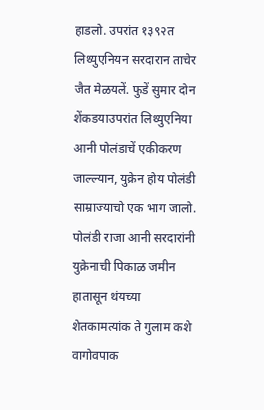हाडलो. उपरांत १३९२त लिथ्युएनियन सरदारान ताचेर जैत मेळयलें. फुडें सुमार दोन शेंकडयाउपरांत लिथ्युएनिया आनी पोलंडाचें एकीकरण जाल्ल्यान, युक्रेन होय पोलंडी साम्राज्याचो एक भाग जालो. पोलंडी राजा आनी सरदारांनी युक्रेनाची पिकाळ जमीन हातासून थंयच्या शेतकामत्यांक ते गुलाम कशे वागोवपाक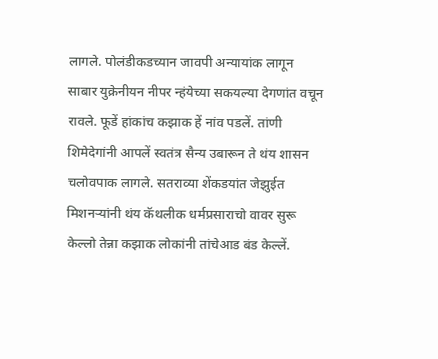लागले. पोलंडीकडच्यान जावपी अन्यायांक लागून साबार युक्रेनीयन नीपर न्हंयेच्या सकयल्या देगणांत वचून रावले. फूडें हांकांच कझाक हें नांव पडलें. तांणी शिमेदेगांनी आपलें स्वतंत्र सैन्य उबारून ते थंय शासन चलोवपाक लागले. सतराव्या शेंकडयांत जेझुईत मिशनऱ्यांनी थंय कॅथलीक धर्मप्रसाराचो वावर सुरू केल्लो तेन्ना कझाक लोकांनी तांचेआड बंड केल्लें.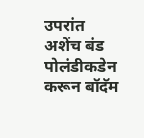उपरांत अशेंच बंड पोलंडीकडेन करून बॉदॅम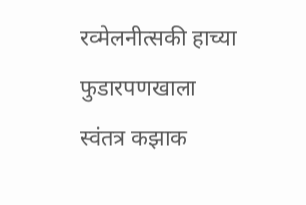रव्मेलनीत्सकी हाच्या फुडारपणखाला स्वंतत्र कझाक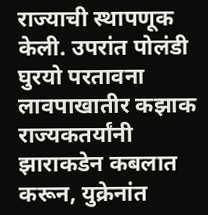राज्याची स्थापणूक केली. उपरांत पोलंडी घुरयो परतावना लावपाखातीर कझाक राज्यकतर्यांनी झाराकडेन कबलात करून, युक्रेनांत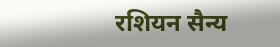रशियन सैन्य